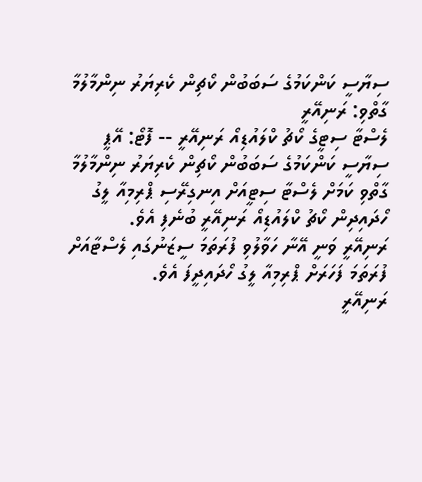ސިޔާސީ ކަންކަމުގެ ސަބަބުން ކޯޗިން ކެރިޔަރު ނިންމާލުމާ ގާތްވި: ރަނިއޭރީ
ލެސްޓާ ސިޓީގެ ކޯޗު ކްލައުޑިއޯ ރަނިއޭރީ -- ފޮޓޯ: އޭޕީ
ސިޔާސީ ކަންކަމުގެ ސަބަބުން ކޯޗިން ކެރިޔަރު ނިންމާލުމާ ގާތްވި ކަމަށް ލެސްޓާ ސިޓީއަށް އިނގިރޭސި ޕްރިމިއާ ލީގު ހޯދައިދިން ކޯޗު ކްލައުޑިއޯ ރަނިއޭރީ ބުނެފި އެވެ.
ރަނިއޭރީ ވަނީ އޭނާ ހަވާލުވި ފުރަތަމަ ސީޒަނުގައި ލެސްޓާއަށް ފުރަތަމަ ފަހަރަށް ޕްރިމިއާ ލީގު ހޯދައިދީފަ އެވެ.
ރަނިއޭރީ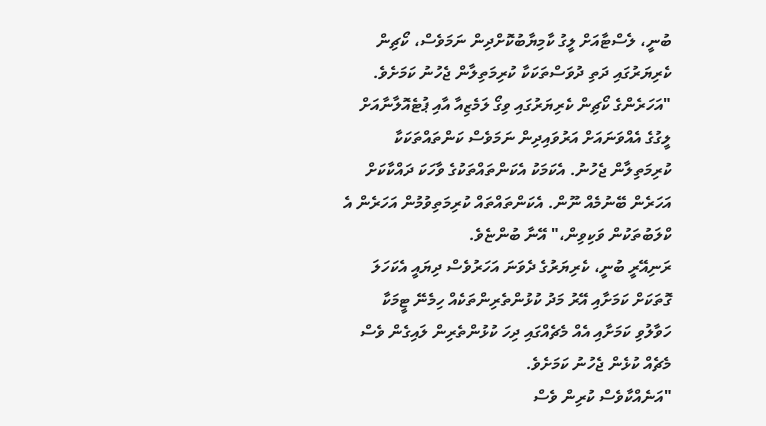ބުނީ، ލެސްޓާއަށް ލީގު ކާމިޔާބުކޮށްދިން ނަމަވެސް، ކޯޗިން ކެރިޔަރުގައި ދަތި ދުވަސްތަކަކާ ކުރިމަތިލާން ޖެހުނު ކަމަށެވެ.
"އަހަރެންގެ ކޯޗިން ކެރިޔަރުގައި ވިގޯ ލަމެޒިއާ އާއި ޕުޓެއޮލާނާއަށް ލީގުގެ އެއްވަނައަށް އަރުވައިދިން ނަމަވެސް ކަންތައްތަކަކާ ކުރިމަތިލާން ޖެހުނު. އެކަމަކު އެކަންތައްތަކުގެ ވާހަކަ ދައްކާކަށް އަހަރެން ބޭނުމެއް ނޫން. އެކަންތައްތައް ކުރިމަތިވުމުން އަހަރެން އެ ކްލަބުތަކުން ވަކިވިން،" އޭނާ ބުންޏެވެ.
ރަނިއޭރީ ބުނީ، ކެރިޔަރުގެ ދެވަނަ އަހަރުވެސް ދިޔައީ އެކަހަލަ ގޮތަކަށް ކަމަށާއި އޭރު މަދު ކުޅުންތެރިންތަކެއް ހިމެނޭ ޓީމަކާ ހަވާލުވި ކަމަށާއި އެއް މެޗެއްގައި ދިހަ ކުޅުންތެރިން ލައިގެން ވެސް މެޗެއް ކުޅެން ޖެހުނު ކަމަށެވެ.
"އަނެއްކާވެސް ކުރިން ވެސް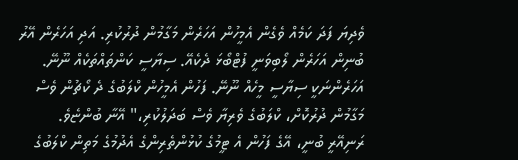ވެދިޔަ ފަދަ ކަމެއް ވެގެން އެމީހުން އަހަރެން މަގާމުން ދުރުކުރި. އަދި އަހަރެން އޭރު ބުނިން އަހަރެން ލޯބިވަނީ ފުޓްބޯޅަ ދެކެއޭ. ސިޔާސީ ކަންތައްތަކެއް ނޫނޭ. އަހަރެންނަކީ ސިޔާސީ މީހެއް ނޫނޭ. ފަހުން އެމީހުން ކްލަބުގެ ދެ ކޯޗުން ވެސް މަގާމުން ދުރުކޮށް، ކްލަބުގެ ވެރިޔާ ވެސް ބަދަލުކުރި،" އޭނާ ބުންޏެވެ.
ރަނިއޭރީ ބުނީ، އޭގެ ފަހުން އެ ޓީމުގެ ކުޅުންތެރިންގެ އެދުމުގެ މަތިން ކްލަބުގެ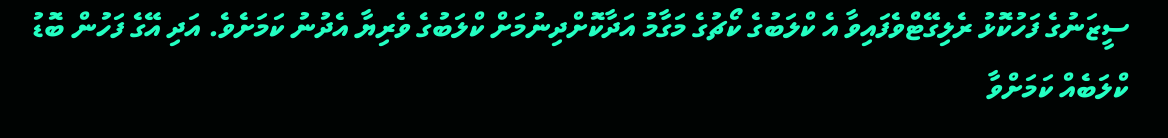ސީޒަނުގެ ފަހުކޮޅު ރެލިގޭޓްވެފައިވާ އެ ކްލަބުގެ ކޯޗުގެ މަގާމު އަދާކޮށްދިނުމަށް ކްލަބުގެ ވެރިޔާ އެދުނު ކަމަށެވެ. އަދި އޭގެ ފަހުން ބޮޑު ކްލަބެއް ކަމަށްވާ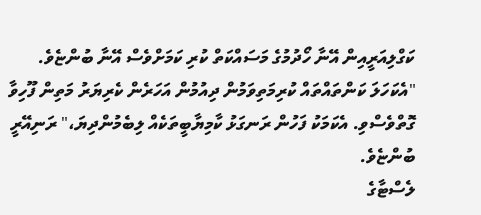ކަގްލިއަރީއިން އޭނާ ހޯދުމުގެ މަސައްކަތް ކުރި ކަމަށްވެސް އޭނާ ބުންޏެވެ.
"އެކަހަލަ ކަންތައްތައް ކުރިމަތިވަމުން ދިއުމުން އަހަރެން ކެރިޔަރު މަތިން ފޫހިވާ ގޮތްވެސްވި. އެކަމަކު ފަހުން ރަނގަޅު ކާމިޔާބީތަކެއް ލިބެމުންދިޔަ،" ރަނިއޭރީ ބުންޏެވެ.
ލެސްޓާގެ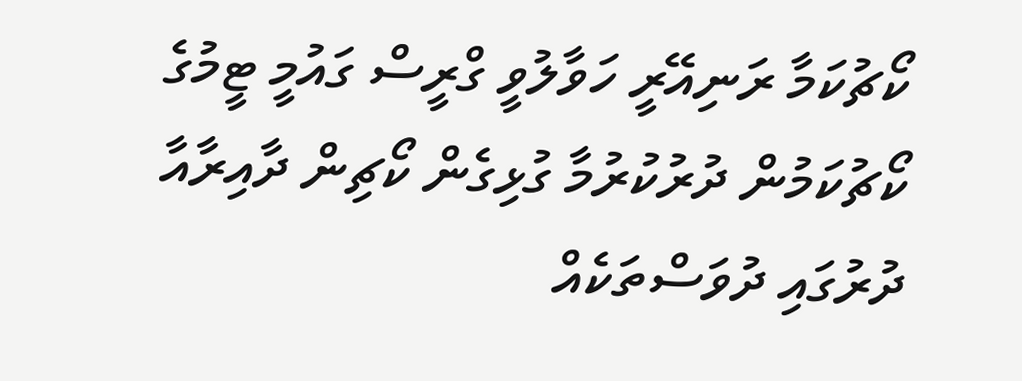ކޯޗުކަމާ ރަނިއޭރީ ހަވާލުވީ ގްރީސް ގައުމީ ޓީމުގެ ކޯޗުކަމުން ދުރުކުރުމާ ގުޅިގެން ކޯޗިން ދާއިރާއާ ދުރުގައި ދުވަސްތަކެއް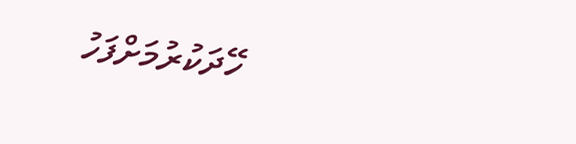ހޭދަކުރުމަށްފަހު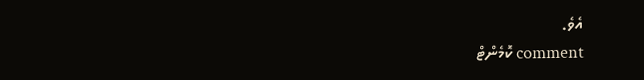އެވެ.
comment ކޮމެންޓް